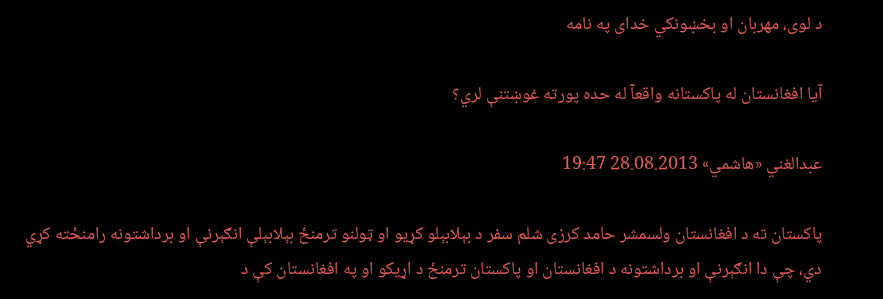د لوی، مهربان او بخښونکي خدای په نامه

آیا افغانستان له پاکستانه واقعآ له حده پورته غوښتنې لري؟

عبدالغني «هاشمي» 28.08.2013 19:47

پاکستان ته د افغانستان ولسمشر حامد کرزی شلم سفر د بېلابېلو کړیو او ټولنو ترمنځ بېلابېلې انګېرنې او برداشتونه رامنځته کړي دي، چې دا انګېرنې او برداشتونه د افغانستان او پاکستان ترمنځ د اړیکو او په افغانستان کې د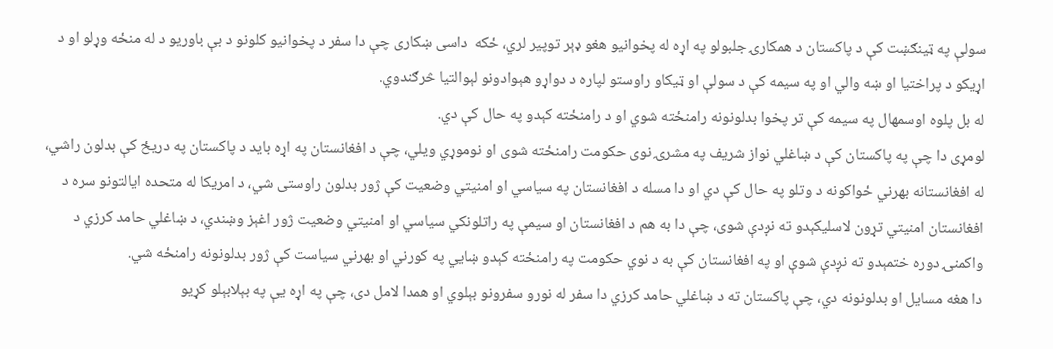سولې په ټینګښت کې د پاکستان د همکارۍ جلبولو په اړه له پخوانیو هغو ډېر توپیر لري، ځکه  داسی ښکاری چې دا سفر د پخوانیو کلونو د بې باوریو د له منځه وړلو او د اړیکو د پراختیا او ښه والي او په سیمه کې د سولې او ټيکاو راوستو لپاره د دواړو هېوادونو لېوالتیا څرګندوي.
له بل پلوه اوسمهال په سیمه کې تر پخوا بدلونونه رامنځته شوي او د رامنځته کېدو په حال کې دي.
لومړی دا چې په پاکستان کې د ښاغلي نواز شریف په مشرۍ نوی حکومت رامنځته شوی او نوموړي ویلي، چې د افغانستان په اړه باید د پاکستان په دریځ کې بدلون راشي، له افغانستانه بهرني ځواکونه د وتلو په حال کې دي او دا مسله د افغانستان په سیاسي او امنیتي وضعیت کې ژور بدلون راوستی شي، د امریکا له متحده ایالتونو سره د افغانستان امنیتي تړون لاسلیکېدو ته نږدې شوی، چې دا به هم د افغانستان او سیمې په راتلونکي سیاسي او امنیتي وضعیت ژور اغېز وښندي، د ښاغلي حامد کرزي د واکمنۍ دوره ختمېدو ته نږدې شوې او په افغانستان کې به د نوي حکومت په رامنځته کېدو ښايي په کورني او بهرني سیاست کې ژور بدلونونه رامنځه شي.
دا هغه مسایل او بدلونونه دي، چې پاکستان ته د ښاغلي حامد کرزي دا سفر له نورو سفرونو بېلوي او همدا لامل دی، چې په اړه یې په بېلابېلو کړیو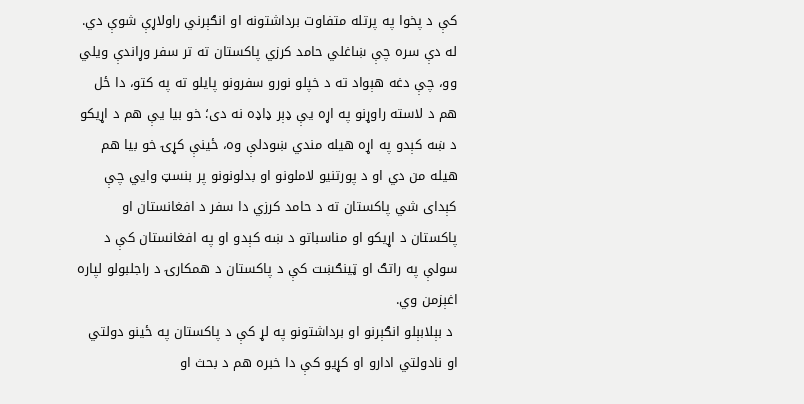کې د پخوا په پرتله متفاوت برداشتونه او انګېرني راولاړې شوې دي.
له دې سره چې ښاغلي حامد کرزي پاکستان ته تر سفر وړاندې ویلي وو، چې دغه هېواد ته د خپلو نورو سفرونو پایلو ته په کتو، دا ځل هم د لاسته راوړنو په اړه یې ډېر ډاډه نه دی؛ خو بیا یې هم د اړیکو د ښه کېدو په اړه هیله مندي ښودلې وه، ځينې کړۍ خو بیا هم هیله من دي او د پورتنیو لاملونو او بدلونونو پر بنسټ وايي چې کېدای شي پاکستان ته د حامد کرزي دا سفر د افغانستان او پاکستان د اړیکو او مناسباتو د ښه کېدو او په افغانستان کې د سولې په راتګ او ټینګښت کې د پاکستان د همکارۍ د راجلبولو لپاره اغېزمن وي.
 د بېلابېلو انګېرنو او برداشتونو په لړ کې د پاکستان په ځينو دولتي او نادولتي ادارو او کړیو کې دا خبره هم د بحث او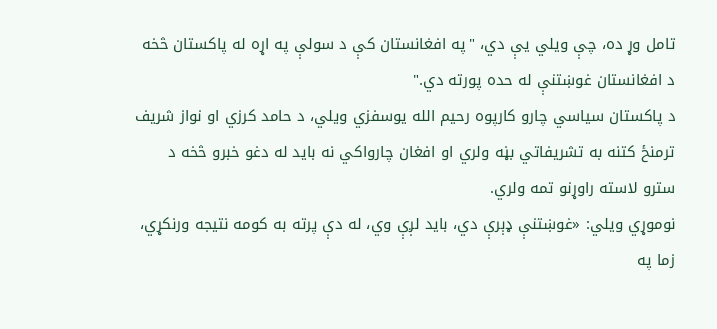تامل وړ ده، چې ویلي یې دي، "په افغانستان کې د سولې په اړه له پاکستان څخه د افغانستان غوښتنې له حده پورته دي."
د پاکستان سیاسي چارو کارپوه رحیم الله یوسفزي ویلي، د حامد کرزي او نواز شریف ترمنځ کتنه به تشریفاتي بڼه ولري او افغان چارواکي نه باید له دغو خبرو څخه د سترو لاسته راوړنو تمه ولري.
نوموړي ویلي: «غوښتنې ډېرې دي، باید لږې وي، له دې پرته به کومه نتیجه ورنکړي، زما په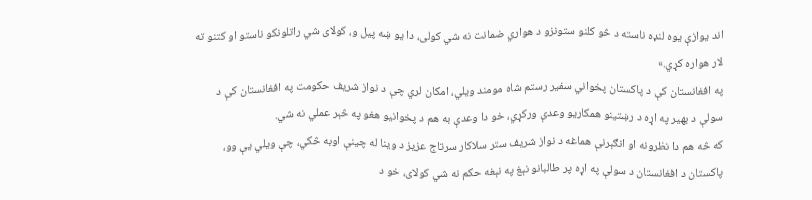اند یوازې یوه لنډه ناسته د څو کلنو ستونزو د هواري ضمانت نه شي کولی، دا یو ښه پیل و، کولای شي راتلونکو ناستو او کتنو ته لار هواره کړي.»
په افغانستان کې د پاکستان پخواني سفیر رستم شاه مومند ویلي، امکان لري چې د نواز شریف حکومت په افغانستان کې د سولې د بهیر په اړه د رښتینو همکاریو وعدې ورکړي، خو دا وعدې به هم د پخوانیو هغو په څېر عملي نه شي.
که څه هم دا نظرونه او انګېرنې هماغه د نواز شریف ستر سلاکار سرتاج عزیز د وینا له چینې اوبه څکي، چې ویلي یې وو، پاکستان د افغانستان د سولې په اړه پر طالبانو نېغ په نېغه حکم نه شي کولای، خو د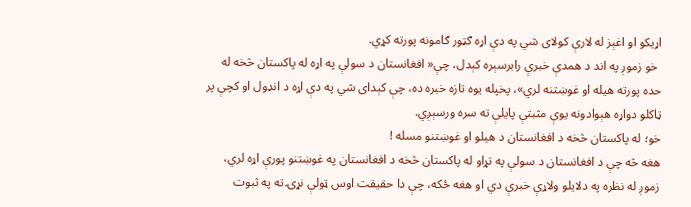اړیکو او اغېز له لارې کولای شي په دې اړه ګټور ګامونه پورته کړي.
 خو زموږ په اند د همدې خبرې رابرسېره کېدل، چې« افغانستان د سولې په اړه له پاکستان څخه له حده پورته هیله او غوښتنه لري»، پخپله یوه تازه خبره ده، چې کېدای شي په دې اړه د انډول او کچې پر ټاکلو دواړه هېوادونه یوې مثبتې پایلې ته سره ورسېږي.
خو؛ له پاکستان څخه د افغانستان د هیلو او غوښتنو مسله !
هغه څه چې د افغانستان د سولې په تړاو له پاکستان څخه د افغانستان په غوښتنو پورې اړه لري، زموږ له نظره په دلایلو ولاړې خبرې دي او هغه ځکه، چې دا حقیقت اوس ټولې نړۍ ته په ثبوت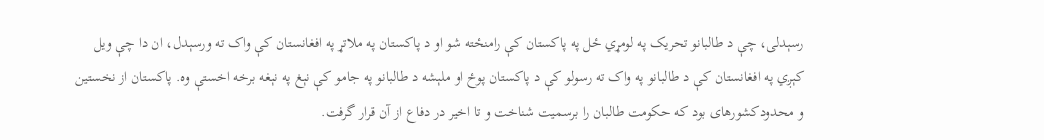رسېدلی، چې د طالبانو تحریک په لومړي ځل په پاکستان کې رامنځته شو او د پاکستان په ملاتړ په افغانستان کې واک ته ورسېدل، ان دا چې ویل کېږي په افغانستان کې د طالبانو په واک ته رسولو کې د پاکستان پوځ او ملېشه د طالبانو په جامو کې نېغ په نېغه برخه اخستې وه. پاکستان از نخستین و محدودکشورهای بود که حکومت طالبان را برسمیت شناخت و تا اخیر در دفاع از آن قرار گرفت.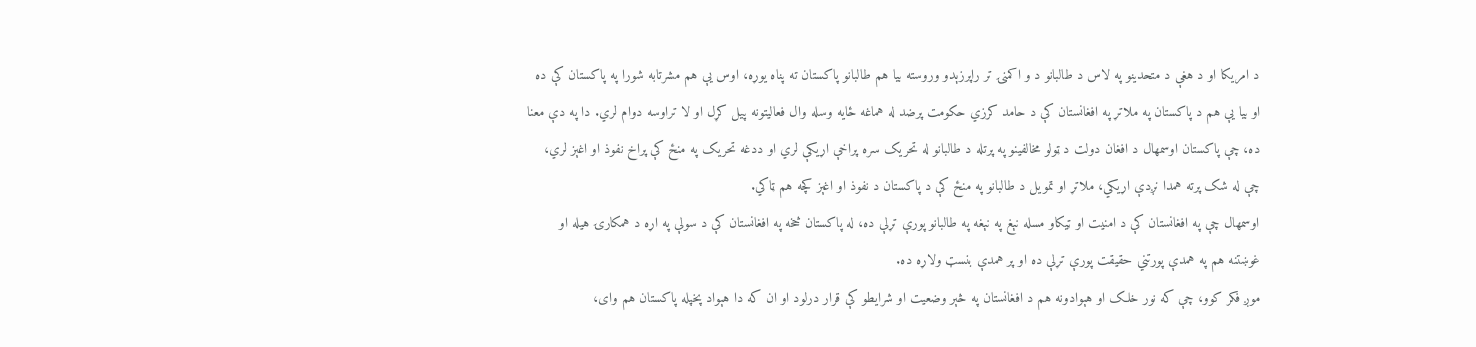د امریکا او د هغې د متحدینو په لاس د طالبانو د و اکمنۍ تر راپرزېدو وروسته بیا هم طالبانو پاکستان ته پناه یوړه، اوس يې هم مشرتابه شورا په پاکستان کې ده او بیا یې هم د پاکستان په ملاتړ په افغانستان کې د حامد کرزي حکومت پرضد له هماغه ځایه وسله وال فعالیتونه پیل کړل او لا تراوسه دوام لري. دا په دې معنا ده، چې پاکستان اوسمهال د افغان دولت د ټولو مخالفینو په پرتله د طالبانو له تحریک سره پراخې اړیکې لري او ددغه تحریک په منځ کې پراخ نفوذ او اغېز لري، چې له شک پرته همدا نږدې اړیکي، ملاتړ او تمویل د طالبانو په منځ کې د پاکستان د نفوذ او اغېز کچه هم ټاکي.
اوسمهال چې په افغانستان کې د امنیت او ټیکاو مسله نېغ په نېغه په طالبانو پورې تړلې ده، له پاکستان څخه په افغانستان کې د سولې په اړه د همکارۍ هیله او غوښتنه هم په همدې پورتني حقیقت پورې تړلې ده او پر همدې بنسټ ولاړه ده.
موږ فکر کوو، چې که نور خلک او هېوادونه هم د افغانستان په څېر وضعیت او شرایطو کې قرار درلود او ان که دا هېواد پخپله پاکستان هم وای،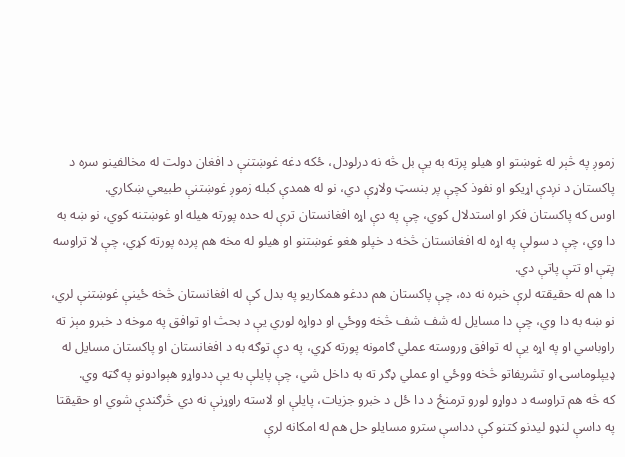زموږ په څېر له غوښتو او هیلو پرته به یې بل څه نه درلودل، ځکه دغه غوښتنې د افغان دولت له مخالفینو سره د پاکستان د نږدې اړیکو او نفوذ کچې پر بنسټ ولاړې دي، نو له همدې کبله زموږ غوښتنې طبیعي ښکاري.
اوس که پاکستان فکر او استدلال کوي، چې په دې اړه افغانستان ترې له حده پورته هیله او غوښتنه کوي، نو ښه به دا وي، چې د سولې په اړه له افغانستان څخه د خپلو هغو غوښتنو او هیلو له مخه هم پرده پورته کړي، چې لا تراوسه پټې او تتې پاتې دي.
دا هم له حقیقته لرې خبره نه ده، چې پاکستان هم ددغو همکاریو په بدل کې له افغانستان څخه ځینې غوښتنې لري، نو ښه به دا وي، چې دا مسایل له شف شف څخه ووځي او دواړه لوري یې د بحث او توافق په موخه د خبرو مېز ته راوباسي او په اړه یې له توافق وروسته عملي ګامونه پورته کړي، په دې توګه به د افغانستان او پاکستان مسایل له ډیپلوماسۍ او تشریفاتو څخه ووځي او عملي ډګر ته به داخل شي، چې پایلې به یې ددواړو هېوادونو په ګټه وي.
که څه هم تراوسه د دواړو لورو ترمنځ د دا ځل د خبرو جزیات، پایلې او لاسته راوړنې نه دي څرګندې شوي او حقیقتا په داسې لنډو لیدنو کتنو کې دداسې سترو مسایلو حل هم له امکانه لرې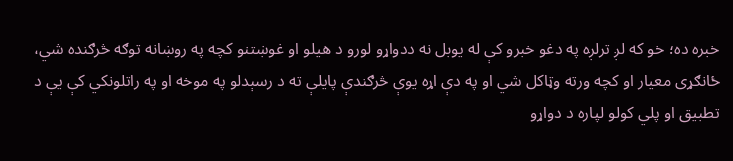خبره ده؛ خو که لږ ترلږه په دغو خبرو کې له یوبل نه ددواړو لورو د هیلو او غوښتنو کچه په روښانه توګه څرګنده شي، ځانګړی معیار او کچه ورته وټاکل شي او په دې اړه یوې څرګندې پایلې ته د رسېدلو په موخه او په راتلونکي کې یې د تطبیق او پلي کولو لپاره د دواړو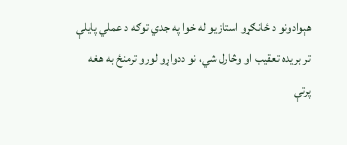هېوادونو د ځانګړو استازیو له خوا په جدي توګه د عملي پایلې تر بریده تعقیب او وڅارل شي، نو ددواړو لورو ترمنځ به هغه پرتې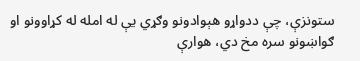ستونزې، چې ددواړو هېوادونو وګړي یې له امله له کړاوونو او ګواښونو سره مخ دي، هوارې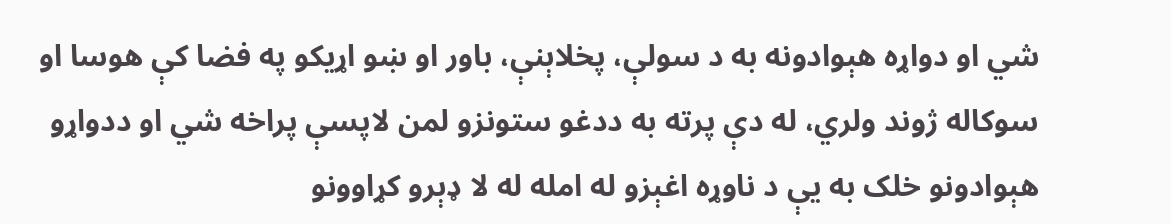شي او دواړه هېوادونه به د سولې، پخلاېنې، باور او ښو اړیکو په فضا کې هوسا او سوکاله ژوند ولري، له دې پرته به ددغو ستونزو لمن لاپسې پراخه شي او ددواړو هېوادونو خلک به یې د ناوړه اغېزو له امله له لا ډېرو کړاوونو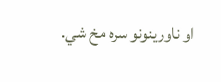او ناورینونو سره مخ شي.